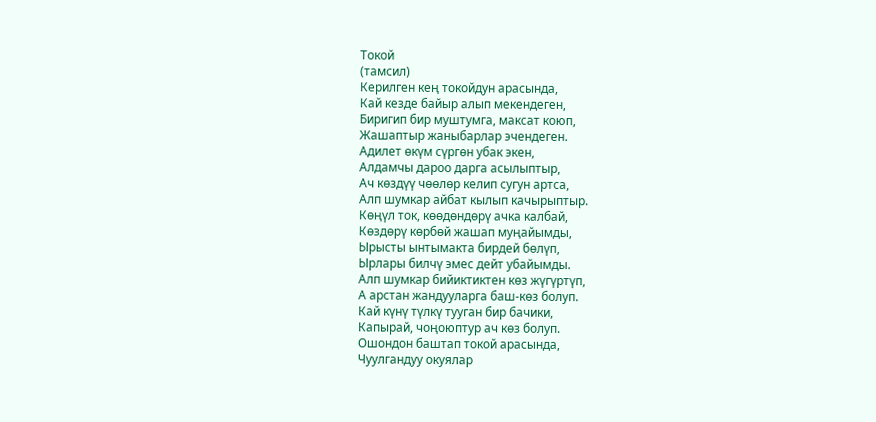Токой
(тамсил)
Керилген кең токойдун арасында,
Кай кезде байыр алып мекендеген,
Биригип бир муштумга, максат коюп,
Жашаптыр жаныбарлар эчендеген.
Адилет өкүм сүргөн убак экен,
Алдамчы дароо дарга асылыптыр,
Ач көздүү чөөлөр келип сугун артса,
Алп шумкар айбат кылып качырыптыр.
Көңүл ток, көөдөндөрү ачка калбай,
Көздөрү көрбөй жашап муңайымды,
Ырысты ынтымакта бирдей бөлүп,
Ырлары билчү эмес дейт убайымды.
Алп шумкар бийиктиктен көз жүгүртүп,
А арстан жандууларга баш-көз болуп.
Кай күнү түлкү тууган бир бачики,
Капырай, чоңоюптур ач көз болуп.
Ошондон баштап токой арасында,
Чуулгандуу окуялар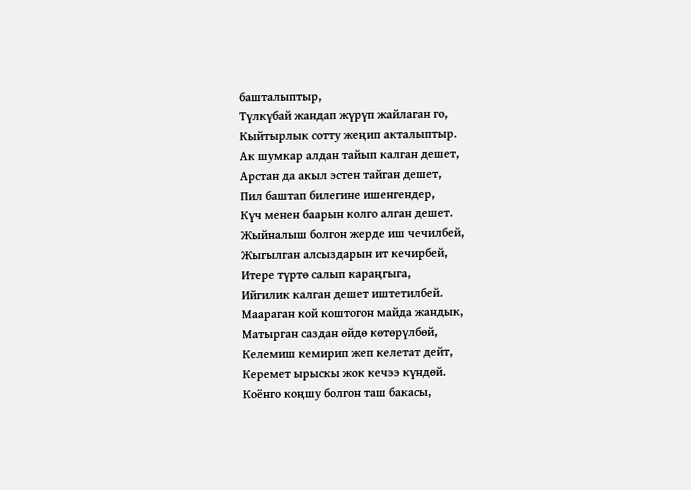башталыптыр,
Түлкүбай жандап жүрүп жайлаган го,
Кыйтырлык сотту жеңип акталыптыр.
Ак шумкар алдан тайып калган дешет,
Арстан да акыл эстен тайган дешет,
Пил баштап билегине ишенгендер,
Күч менен баарын колго алган дешет.
Жыйналыш болгон жерде иш чечилбей,
Жыгылган алсыздарын ит кечирбей,
Итере түртө салып караңгыга,
Ийгилик калган дешет иштетилбей.
Маараган кой коштогон майда жандык,
Матырган саздан өйдө көтөрүлбөй,
Келемиш кемирип жеп келетат дейт,
Керемет ырыскы жок кечээ күндөй.
Коёнго коңшу болгон таш бакасы,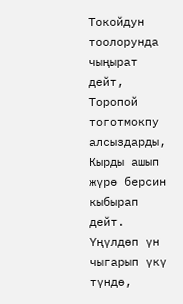Токойдун тоолорунда чыңырат дейт,
Торопой тоготмокпу алсыздарды,
Кырды ашып жүрө берсин кыбырап дейт.
Үңүлдөп үн чыгарып үкү түндө,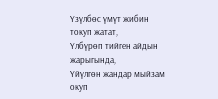Үзүлбөс үмүт жибин токуп жатат,
Үлбүрөп тийген айдын жарыгында,
Үйүлгөн жандар мыйзам окуп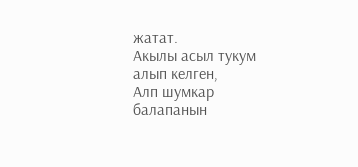жатат.
Акылы асыл тукум алып келген,
Алп шумкар балапанын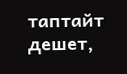таптайт дешет,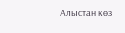Алыстан көз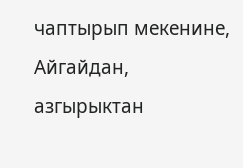чаптырып мекенине,
Айгайдан, азгырыктан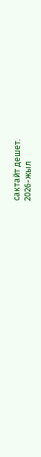сактайт дешет.
2026-жыл